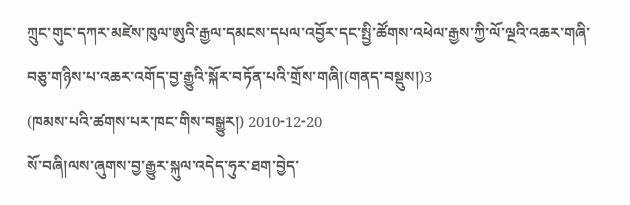ཀྲུང་གུང་དཀར་མཛེས་ཁུལ་ཨུའི་རྒྱལ་དམངས་དཔལ་འབྱོར་དང་སྤྱི་ཚོགས་འཕེལ་རྒྱས་ཀྱི་ལོ་ལྔའི་འཆར་གཞི་བཅུ་གཉིས་པ་འཆར་འགོད་བྱ་རྒྱུའི་སྐོར་བཏོན་པའི་གྲོས་གཞི།(གནད་བསྡུས།)3
(ཁམས་པའི་ཚགས་པར་ཁང་གིས་བསྒྱུར།) 2010-12-20
སོ་བཞི།ལས་ཞུགས་བྱ་རྒྱུར་སྐུལ་འདེད་ཧུར་ཐག་བྱེད་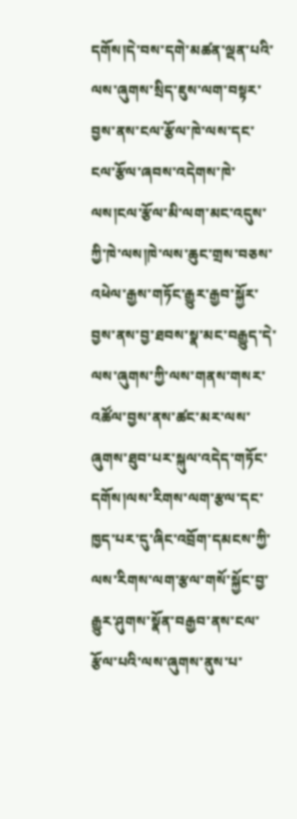དགོས།དེ་བས་དགེ་མཚན་ལྡན་པའི་ལས་ཞུགས་སྲིད་ཇུས་ལག་བསྟར་བྱས་ནས་ངལ་རྩོལ་ཁེ་ལས་དང་ངལ་རྩོལ་ཞབས་འདེགས་ཁེ་ལས།ངལ་རྩོལ་མི་ལག་མང་འདུས་ཀྱི་ཁེ་ལས།ཁེ་ལས་ཆུང་གྲས་བཅས་འཕེལ་རྒྱས་གཏོང་རྒྱུར་རྒྱབ་སྐྱོར་བྱས་ནས་བྱ་ཐབས་སྣ་མང་བརྒྱུད་དེ་ལས་ཞུགས་ཀྱི་ལས་གནས་གསར་འཚོལ་བྱས་ནས་ཚང་མར་ལས་ཞུགས་ཐུབ་པར་སྐུལ་འདེད་གཏོང་དགོས།ལས་རིགས་ལག་རྩལ་དང་ཁྱད་པར་དུ་ཞིང་འབྲོག་དམངས་ཀྱི་ལས་རིགས་ལག་རྩལ་གསོ་སྐྱོང་བྱ་རྒྱུར་ཤུགས་སྣོན་བརྒྱབ་ནས་ངལ་རྩོལ་པའི་ལས་ཞུགས་ནུས་པ་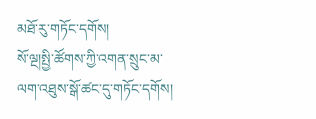མཐོ་རུ་གཏོང་དགོས།
སོ་ལྔ།སྤྱི་ཚོགས་ཀྱི་འགན་སྲུང་མ་ལག་འཐུས་སྒོ་ཚང་དུ་གཏོང་དགོས།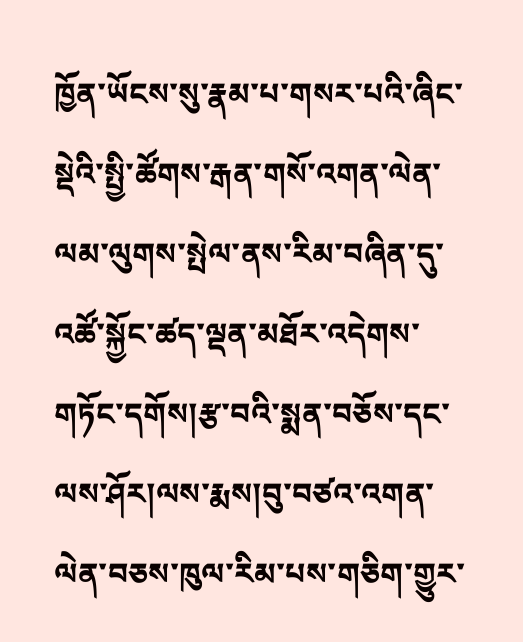ཁྱོན་ཡོངས་སུ་རྣམ་པ་གསར་པའི་ཞིང་སྡེའི་སྤྱི་ཚོགས་རྒན་གསོ་འགན་ལེན་ལམ་ལུགས་སྤེལ་ནས་རིམ་བཞིན་དུ་འཚོ་སྐྱོང་ཚད་ལྡན་མཐོར་འདེགས་གཏོང་དགོས།རྩ་བའི་སྨན་བཅོས་དང་ལས་ཤོར།ལས་རྨས།བུ་བཙའ་འགན་ལེན་བཅས་ཁུལ་རིམ་པས་གཅིག་གྱུར་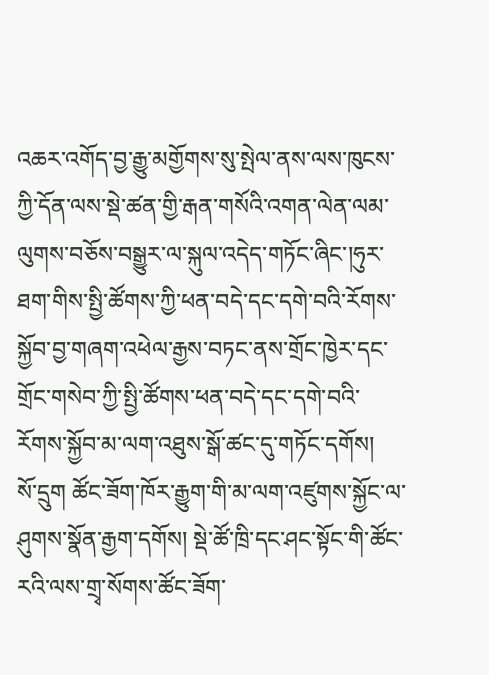འཆར་འགོད་བྱ་རྒྱུ་མགྱོགས་སུ་སྤེལ་ནས་ལས་ཁུངས་ཀྱི་དོན་ལས་སྡེ་ཚན་གྱི་རྒན་གསོའི་འགན་ལེན་ལམ་ལུགས་བཅོས་བསྒྱུར་ལ་སྐུལ་འདེད་གཏོང་ཞིང་།ཧུར་ཐག་གིས་སྤྱི་ཚོགས་ཀྱི་ཕན་བདེ་དང་དགེ་བའི་རོགས་སྐྱོབ་བྱ་གཞག་འཕེལ་རྒྱས་བཏང་ནས་གྲོང་ཁྱེར་དང་གྲོང་གསེབ་ཀྱི་སྤྱི་ཚོགས་ཕན་བདེ་དང་དགེ་བའི་རོགས་སྐྱོབ་མ་ལག་འཐུས་སྒོ་ཚང་དུ་གཏོང་དགོས།
སོ་དྲུག ཚོང་ཟོག་ཁོར་རྒྱུག་གི་མ་ལག་འཛུགས་སྐྱོང་ལ་ཤུགས་སྣོན་རྒྱག་དགོས། སྡེ་ཚོ་ཁྲི་དང་ཤང་སྟོང་གི་ཚོང་རའི་ལས་གྲྭ་སོགས་ཚོང་ཟོག་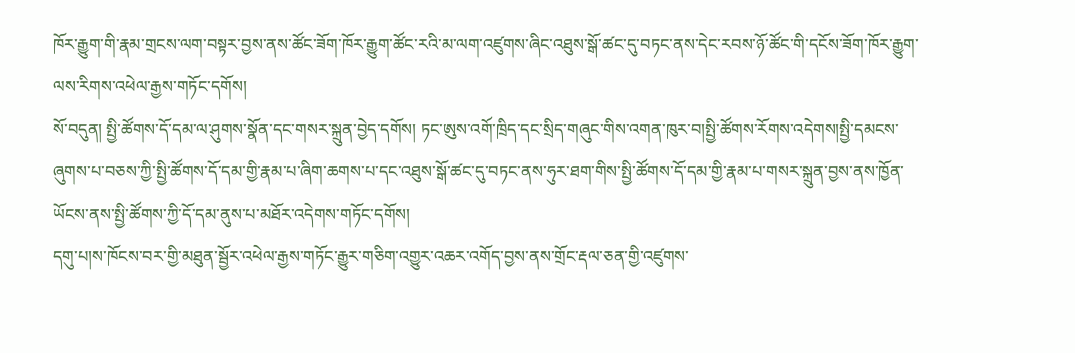ཁོར་རྒྱུག་གི་རྣམ་གྲངས་ལག་བསྟར་བྱས་ནས་ཚོང་ཟོག་ཁོར་རྒྱུག་ཚོང་རའི་མ་ལག་འཛུགས་ཞིང་འཐུས་སྒོ་ཚང་དུ་བཏང་ནས་དེང་རབས་ཉོ་ཚོང་གི་དངོས་ཟོག་ཁོར་རྒྱུག་ལས་རིགས་འཕེལ་རྒྱས་གཏོང་དགོས།
སོ་བདུན། སྤྱི་ཚོགས་དོ་དམ་ལ་ཤུགས་སྣོན་དང་གསར་སྐྲུན་བྱེད་དགོས། ཏང་ཨུས་འགོ་ཁྲིད་དང་སྲིད་གཞུང་གིས་འགན་ཁུར་བ།སྤྱི་ཚོགས་རོགས་འདེགས།སྤྱི་དམངས་ཞུགས་པ་བཅས་ཀྱི་སྤྱི་ཚོགས་དོ་དམ་གྱི་རྣམ་པ་ཞིག་ཆགས་པ་དང་འཐུས་སྒོ་ཚང་དུ་བཏང་ནས་ཧུར་ཐག་གིས་སྤྱི་ཚོགས་དོ་དམ་གྱི་རྣམ་པ་གསར་སྐྲུན་བྱས་ནས་ཁྱོན་ཡོངས་ནས་སྤྱི་ཚོགས་ཀྱི་དོ་དམ་ནུས་པ་མཐོར་འདེགས་གཏོང་དགོས།
དགུ་པ།ས་ཁོངས་བར་གྱི་མཐུན་སྦྱོར་འཕེལ་རྒྱས་གཏོང་རྒྱུར་གཅིག་འགྱུར་འཆར་འགོད་བྱས་ནས་གྲོང་རྡལ་ཅན་གྱི་འཛུགས་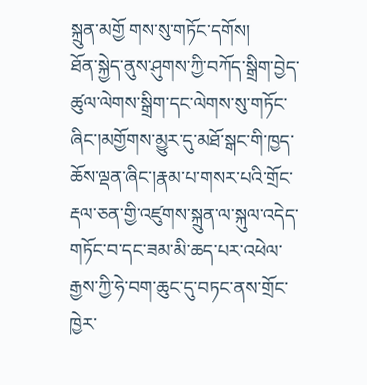སྐྲུན་མགྱོ གས་སུ་གཏོང་དགོས།
ཐོན་སྐྱེད་ནུས་ཤུགས་ཀྱི་བཀོད་སྒྲིག་བྱེད་ཚུལ་ལེགས་སྒྲིག་དང་ལེགས་སུ་གཏོང་ཞིང་།མགྱོགས་མྱུར་དུ་མཐོ་སྒང་གི་ཁྱད་ཆོས་ལྡན་ཞིང་།རྣམ་པ་གསར་པའི་གྲོང་རྡལ་ཅན་གྱི་འཛུགས་སྐྲུན་ལ་སྐུལ་འདེད་གཏོང་བ་དང་ཟམ་མི་ཆད་པར་འཕེལ་རྒྱས་ཀྱི་ཧེ་བག་ཆུང་དུ་བཏང་ནས་གྲོང་ཁྱེར་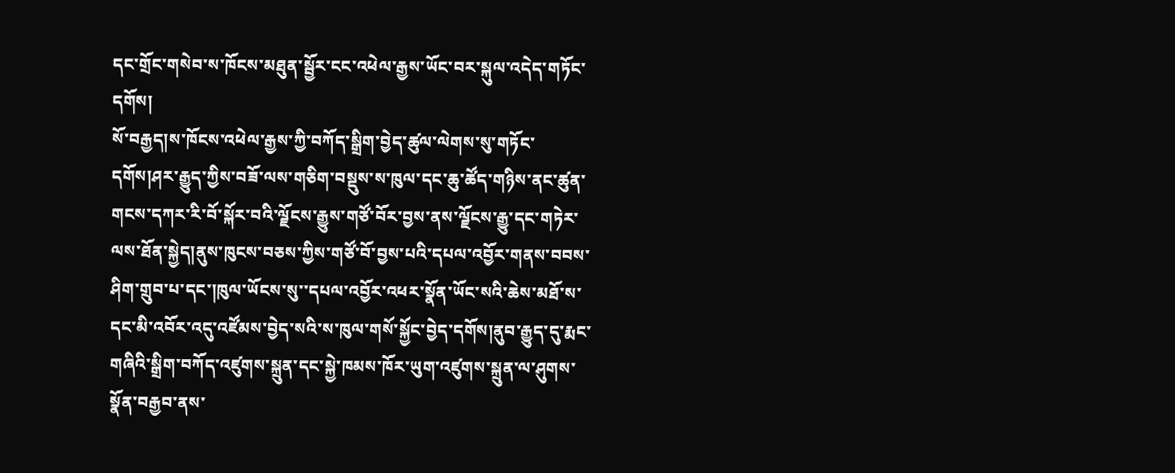དང་གྲོང་གསེབ་ས་ཁོངས་མཐུན་སྦྱོར་ངང་འཕེལ་རྒྱས་ཡོང་བར་སྐུལ་འདེད་གཏོང་དགོས།
སོ་བརྒྱད།ས་ཁོངས་འཕེལ་རྒྱས་ཀྱི་བཀོད་སྒྲིག་བྱེད་ཚུལ་ལེགས་སུ་གཏོང་དགོས།ཤར་རྒྱུད་ཀྱིས་བཟོ་ལས་གཅིག་བསྡུས་ས་ཁུལ་དང་ཆུ་ཚོད་གཉིས་ནང་ཚུན་གངས་དཀར་རི་བོ་སྐོར་བའི་ལྗོངས་རྒྱུས་གཙོ་བོར་བྱས་ནས་ལྗོངས་རྒྱུ་དང་གཏེར་ལས་ཐོན་སྐྱེད།ནུས་ཁུངས་བཅས་ཀྱིས་གཙོ་བོ་བྱས་པའི་དཔལ་འབྱོར་གནས་བབས་ཤིག་གྲུབ་པ་དང་།ཁུལ་ཡོངས་སུ་་དཔལ་འབྱོར་འཕར་སྣོན་ཡོང་སའི་ཆེས་མཐོ་ས་དང་མི་འབོར་འདུ་འཛོམས་བྱེད་སའི་ས་ཁུལ་གསོ་སྐྱོང་བྱེད་དགོས།ནུབ་རྒྱུད་དུ་རྨང་གཞིའི་སྒྲིག་བཀོད་འཛུགས་སྐྲུན་དང་སྐྱེ་ཁམས་ཁོར་ཡུག་འཛུགས་སྐྲུན་ལ་ཤུགས་སྣོན་བརྒྱབ་ནས་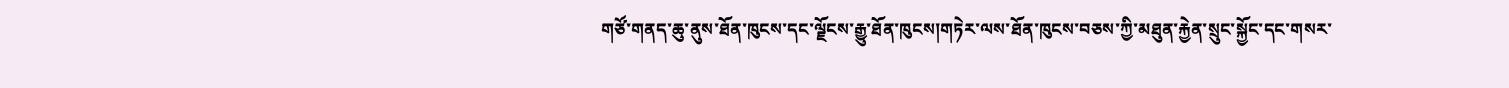གཙོ་གནད་ཆུ་ནུས་ཐོན་ཁུངས་དང་ལྗོངས་རྒྱུ་ཐོན་ཁུངས།གཏེར་ལས་ཐོན་ཁུངས་བཅས་ཀྱི་མཐུན་རྐྱེན་སྲུང་སྐྱོང་དང་གསར་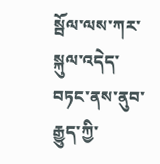སྦོལ་ལས་ཀར་སྐུལ་འདེད་བཏང་ནས་ནུབ་རྒྱུད་ཀྱི་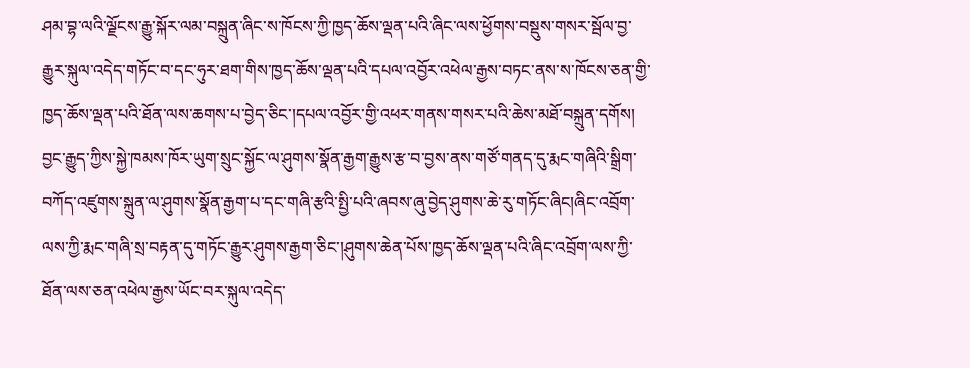ཤམ་བྷ་ལའི་ལྗོངས་རྒྱུ་སྐོར་ལམ་བསྐྲུན་ཞིང་ས་ཁོངས་ཀྱི་ཁྱད་ཆོས་ལྡན་པའི་ཞིང་ལས་ཕྱོགས་བསྡུས་གསར་སྦོལ་བྱ་རྒྱུར་སྐུལ་འདེད་གཏོང་བ་དང་ཧུར་ཐག་གིས་ཁྱད་ཆོས་ལྡན་པའི་དཔལ་འབྱོར་འཕེལ་རྒྱས་བཏང་ནས་ས་ཁོངས་ཅན་གྱི་ཁྱད་ཆོས་ལྡན་པའི་ཐོན་ལས་ཆགས་པ་བྱེད་ཅིང་།དཔལ་འབྱོར་གྱི་འཕར་གནས་གསར་པའི་ཆེས་མཐོ་བསྐྲུན་དགོས། བྱང་རྒྱུད་ཀྱིས་སྐྱེ་ཁམས་ཁོར་ཡུག་སྲུང་སྐྱོང་ལ་ཤུགས་སྣོན་རྒྱག་རྒྱུས་རྩ་བ་བྱས་ནས་གཙོ་གནད་དུ་རྨང་གཞིའི་སྒྲིག་བཀོད་འཛུགས་སྐྲུན་ལ་ཤུགས་སྣོན་རྒྱག་པ་དང་གཞི་རྩའི་སྤྱི་པའི་ཞབས་ཞུ་བྱེད་ཤུགས་ཆེ་རུ་གཏོང་ཞིང།ཞིང་འབྲོག་ལས་ཀྱི་རྨང་གཞི་སྲ་བརྟན་དུ་གཏོང་རྒྱུར་ཤུགས་རྒྱག་ཅིང་།ཤུགས་ཆེན་པོས་ཁྱད་ཆོས་ལྡན་པའི་ཞིང་འབྲོག་ལས་ཀྱི་ཐོན་ལས་ཅན་འཕེལ་རྒྱས་ཡོང་བར་སྐུལ་འདེད་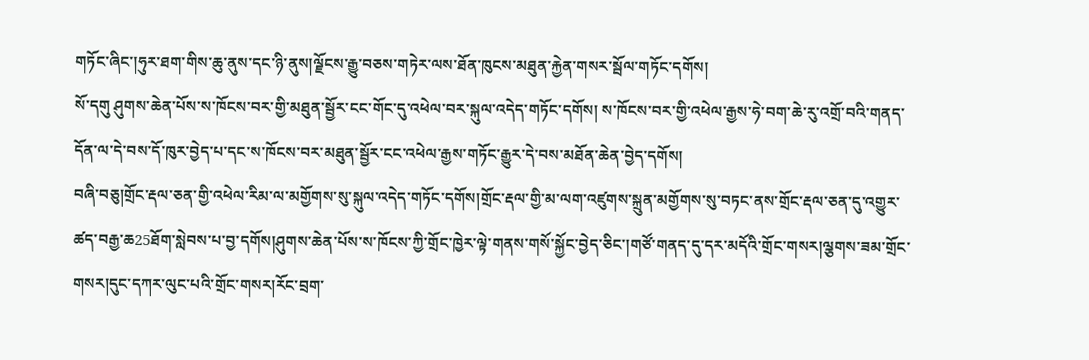གཏོང་ཞིང་།ཧུར་ཐག་གིས་ཆུ་ནུས་དང་ཉི་ནུས།ལྗོངས་རྒྱུ་བཅས་གཏེར་ལས་ཐོན་ཁུངས་མཐུན་རྐྱེན་གསར་སྦོལ་གཏོང་དགོས།
སོ་དགུ ཤུགས་ཆེན་པོས་ས་ཁོངས་བར་གྱི་མཐུན་སྦྱོར་ངང་གོང་དུ་འཕེལ་བར་སྐུལ་འདེད་གཏོང་དགོས། ས་ཁོངས་བར་གྱི་འཕེལ་རྒྱས་ཧེ་བག་ཆེ་རུ་འགྲོ་བའི་གནད་དོན་ལ་དེ་བས་དོ་ཁུར་བྱེད་པ་དང་ས་ཁོངས་བར་མཐུན་སྦྱོར་ངང་འཕེལ་རྒྱས་གཏོང་རྒྱུར་དེ་བས་མཐོན་ཆེན་བྱེད་དགོས།
བཞི་བཅུ།གྲོང་རྡལ་ཅན་གྱི་འཕེལ་རིམ་ལ་མགྱོགས་སུ་སྐུལ་འདེད་གཏོང་དགོས།གྲོང་རྡལ་གྱི་མ་ལག་འཛུགས་སྐྲུན་མགྱོགས་སུ་བཏང་ནས་གྲོང་རྡལ་ཅན་དུ་འགྱུར་ཚད་བརྒྱ་ཆ25ཐོག་སླེབས་པ་བྱ་དགོས།ཤུགས་ཆེན་པོས་ས་ཁོངས་ཀྱི་གྲོང་ཁྱེར་ལྟེ་གནས་གསོ་སྐྱོང་བྱེད་ཅིང་།གཙོ་གནད་དུ་དར་མདོའི་གྲོང་གསར།ལྕགས་ཟམ་གྲོང་གསར།དུང་དཀར་ལུང་པའི་གྲོང་གསར།རོང་བྲག་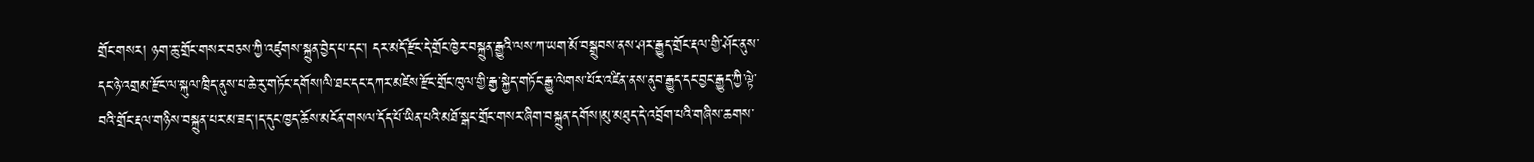གྲོང་གསར། ཉག་ཆུ་གྲོང་གསར་བཅས་ཀྱི་འཛུགས་སྐྲུན་བྱེད་པ་དང་། དར་མདོ་རྫོང་དེ་གྲོང་ཁྱེར་བསྐྲུན་རྒྱུའི་ལས་ཀ་ཡག་མོ་བསྒྲུབས་ནས་ཤར་རྒྱུད་གྲོང་རྡལ་གྱི་ཤོང་ནུས་དང་ཉེ་འགྲམ་རྫོང་ལ་སྐུལ་ཁྲིད་ནུས་པ་ཆེ་རུ་གཏོང་དགོས།ལི་ཐང་དང་དཀར་མཛེས་རྫོང་གྲོང་ཁུལ་གྱི་རྒྱ་སྐྱེད་གཏོང་རྒྱུ་ལེགས་པོར་འཛིན་ནས་ནུབ་རྒྱུད་དང་བྱང་རྒྱུད་ཀྱི་ལྟེ་བའི་གྲོང་རྡལ་གཉིས་བསྐྲུན་པར་མ་ཟད་།ད་དུང་ཁྱད་ཆོས་མངོན་གསལ་དོད་པོ་ཡིན་པའི་མཐོ་སྒང་གྲོང་གསར་ཞིག་བསྐྲུན་དགོས།མུ་མཐུད་དེ་འབྲོག་པའི་གཞིས་ཆགས་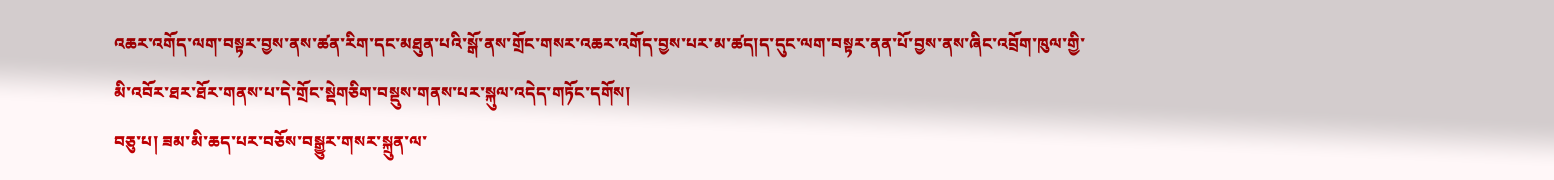འཆར་འགོད་ལག་བསྟར་བྱས་ནས་ཚན་རིག་དང་མཐུན་པའི་སྒོ་ནས་གྲོང་གསར་འཆར་འགོད་བྱས་པར་མ་ཚད།ད་དུང་ལག་བསྟར་ནན་པོ་བྱས་ནས་ཞིང་འབྲོག་ཁུལ་གྱི་མི་འབོར་ཐར་ཐོར་གནས་པ་དེ་གྲོང་སྡེགཅིག་བསྡུས་གནས་པར་སྐུལ་འདེད་གཏོང་དགོས།
བཅུ་པ། ཟམ་མི་ཆད་པར་བཅོས་བསྒྱུར་གསར་སྐྲུན་ལ་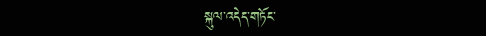སྐུལ་འདེད་གཏོང་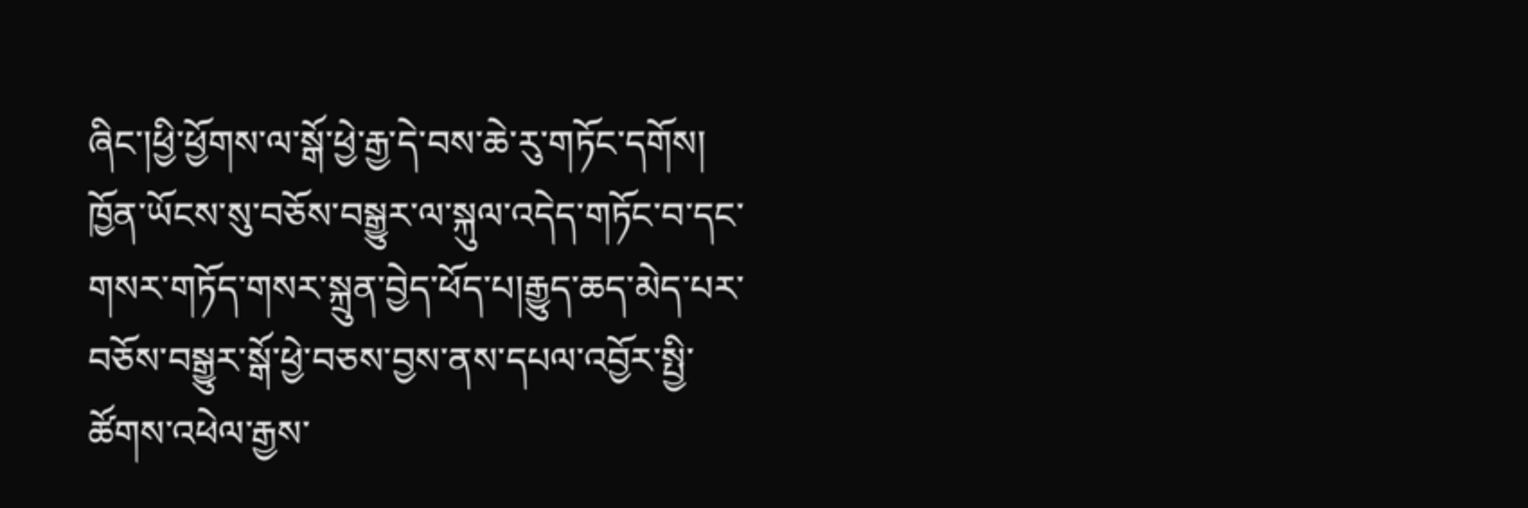ཞིང་།ཕྱི་ཕྱོགས་ལ་སྒོ་ཕྱེ་རྒྱ་དེ་བས་ཆེ་རུ་གཏོང་དགོས།
ཁྱོན་ཡོངས་སུ་བཅོས་བསྒྱུར་ལ་སྐུལ་འདེད་གཏོང་བ་དང་གསར་གཏོད་གསར་སྐྲུན་བྱེད་ཕོད་པ།རྒྱུད་ཆད་མེད་པར་བཅོས་བསྒྱུར་སྒོ་ཕྱེ་བཅས་བྱས་ནས་དཔལ་འབྱོར་སྤྱི་ཚོགས་འཕེལ་རྒྱས་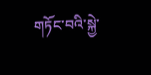གཏོང་བའི་སྐྱེ་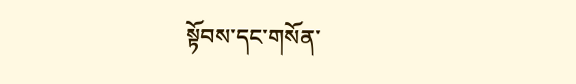སྟོབས་དང་གསོན་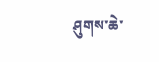ཤུགས་ཆེ་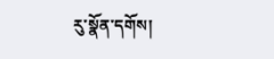རུ་སྣོན་དགོས།